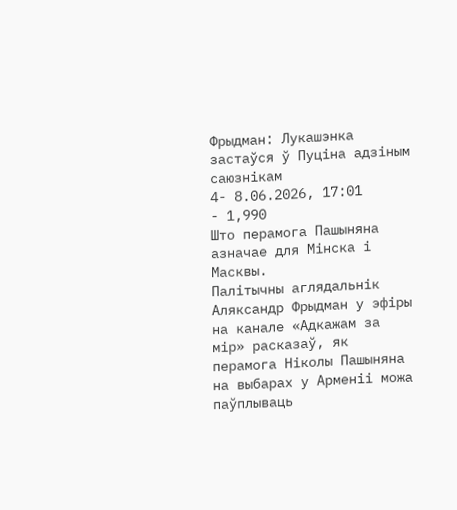Фрыдман: Лукашэнка застаўся ў Пуціна адзіным саюзнікам
4- 8.06.2026, 17:01
- 1,990
Што перамога Пашыняна азначае для Мінска і Масквы.
Палітычны аглядальнік Аляксандр Фрыдман у эфіры на канале «Адкажам за мір» расказаў, як перамога Ніколы Пашыняна на выбарах у Арменіі можа паўплываць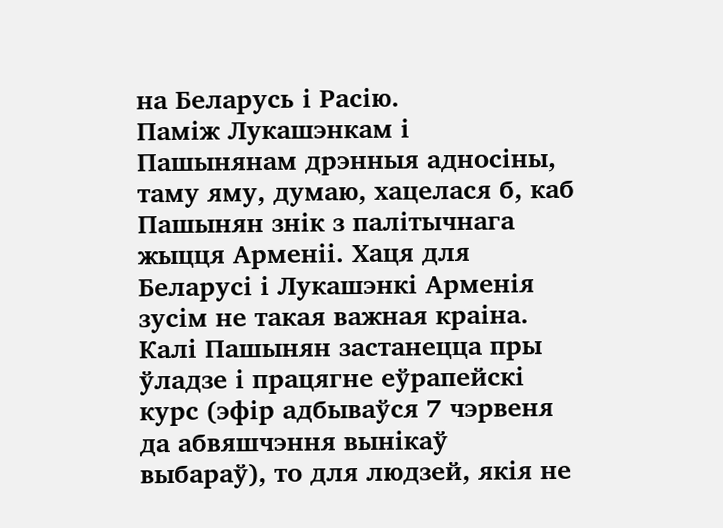на Беларусь і Расію.
Паміж Лукашэнкам і Пашынянам дрэнныя адносіны, таму яму, думаю, хацелася б, каб Пашынян знік з палітычнага жыцця Арменіі. Хаця для Беларусі і Лукашэнкі Арменія зусім не такая важная краіна.
Калі Пашынян застанецца пры ўладзе і працягне еўрапейскі курс (эфір адбываўся 7 чэрвеня да абвяшчэння вынікаў выбараў), то для людзей, якія не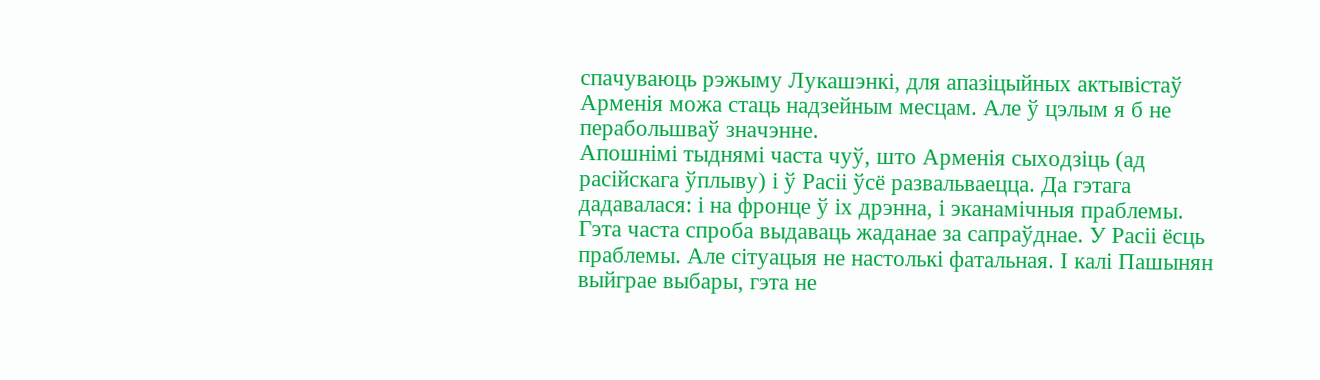спачуваюць рэжыму Лукашэнкі, для апазіцыйных актывістаў Арменія можа стаць надзейным месцам. Але ў цэлым я б не перабольшваў значэнне.
Апошнімі тыднямі часта чуў, што Арменія сыходзіць (ад расійскага ўплыву) і ў Расіі ўсё развальваецца. Да гэтага дадавалася: і на фронце ў іх дрэнна, і эканамічныя праблемы.
Гэта часта спроба выдаваць жаданае за сапраўднае. У Расіі ёсць праблемы. Але сітуацыя не настолькі фатальная. І калі Пашынян выйграе выбары, гэта не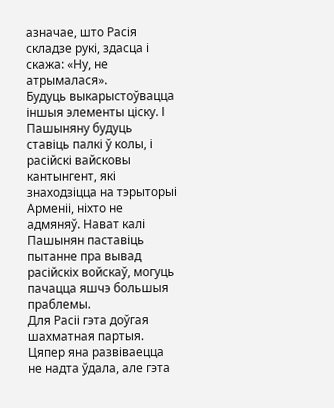азначае, што Расія складзе рукі, здасца і скажа: «Ну, не атрымалася».
Будуць выкарыстоўвацца іншыя элементы ціску. І Пашыняну будуць ставіць палкі ў колы, і расійскі вайсковы кантынгент, які знаходзіцца на тэрыторыі Арменіі, ніхто не адмяняў. Нават калі Пашынян паставіць пытанне пра вывад расійскіх войскаў, могуць пачацца яшчэ большыя праблемы.
Для Расіі гэта доўгая шахматная партыя. Цяпер яна развіваецца не надта ўдала, але гэта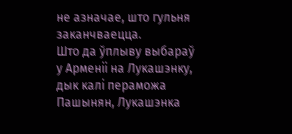не азначае, што гульня заканчваецца.
Што да ўплыву выбараў у Арменіі на Лукашэнку, дык калі пераможа Пашынян, Лукашэнка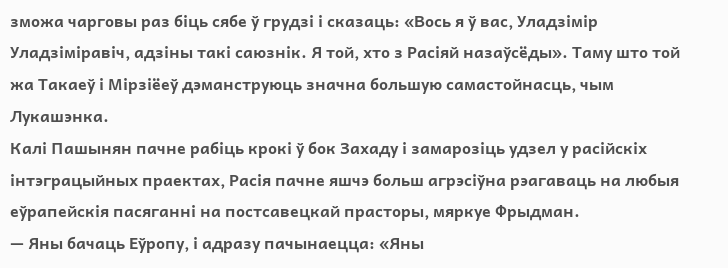зможа чарговы раз біць сябе ў грудзі і сказаць: «Вось я ў вас, Уладзімір Уладзіміравіч, адзіны такі саюзнік. Я той, хто з Расіяй назаўсёды». Таму што той жа Такаеў і Мірзіёеў дэманструюць значна большую самастойнасць, чым Лукашэнка.
Калі Пашынян пачне рабіць крокі ў бок Захаду і замарозіць удзел у расійскіх інтэграцыйных праектах, Расія пачне яшчэ больш агрэсіўна рэагаваць на любыя еўрапейскія пасяганні на постсавецкай прасторы, мяркуе Фрыдман.
— Яны бачаць Еўропу, і адразу пачынаецца: «Яны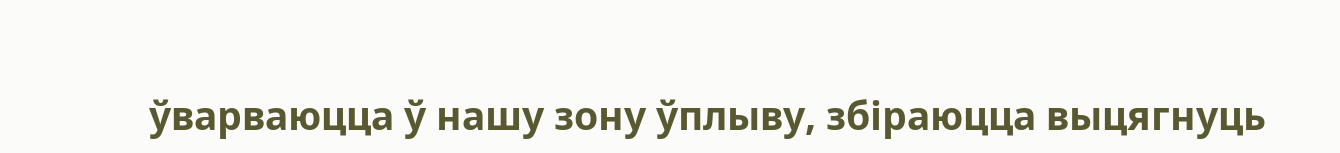ўварваюцца ў нашу зону ўплыву, збіраюцца выцягнуць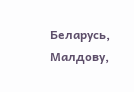Беларусь, Малдову,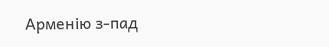Арменію з-пад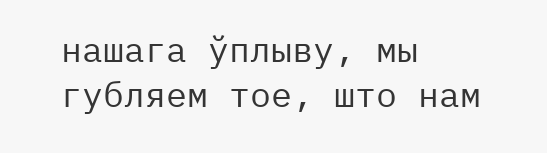нашага ўплыву, мы губляем тое, што нам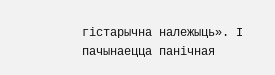гістарычна належыць». І пачынаецца панічная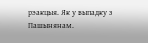рэакцыя. Як у выпадку з Пашынянам.